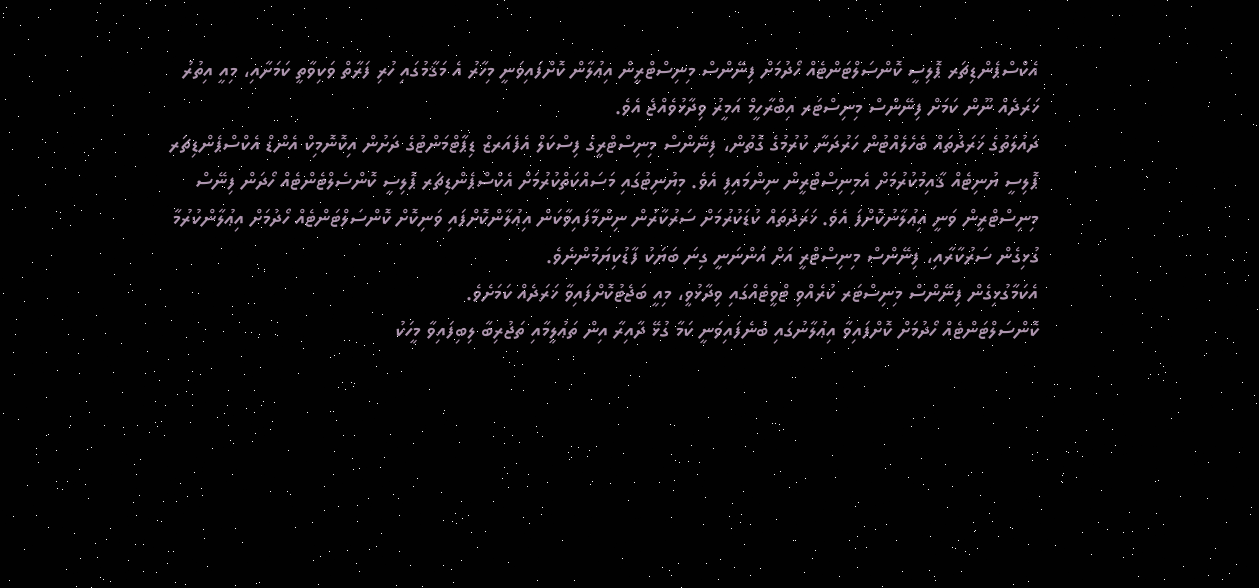އެކްސްޕެންޑިޗަރ ޕޮލިސީ ކޮންސަލްޓަންޓެއް ހޯދުމަށް ފިނޭންސް މިނިސްޓްރީން އިޢުލާން ކޮށްފައިވަނީ މިހާރު އެ މަޤާމުގައި ހުރި ފަރާތް ވަކިވާތީ ކަމަށާއި، މިއީ އިތުރު ޚަރަދެއް ނޫން ކަމަށް ފިނޭންސް މިނިސްޓަރ އިބްރާހީމް އަމީރު ވިދާޅުވެއްޖެ އެވެ.
ދައުލަތުގެ ޚަރަދުތައް ބެހެލެއްޓުން ހަރުދަނާ ކުރުމުގެ ގޮތުން، ފިނޭންސް މިނިސްޓްރީގެ ފިސްކަލް އެފެއަރޒް ޑިޕާޓްމަންޓުގެ ދަށުން އިކޮނޮމިކް އެންޑް އެކްސްޕެންޑިޗަރ ޕޮލިސީ ޔުނިޓެއް ޤާއިމުކުރުމަށް އެމިނިސްޓްރީން ނިންމައިފި އެވެ. މިޔުނިޓުގައި މަސައްކަތްކުރުމަށް އެކްސްޕެންޑިޗަރ ޕޮލިސީ ކޮންސެލްޓެންޓެއް ހޯދަން ފިނޭސް މިނިސްޓްރީން ވަނީ އިޢުލާނުކޮށްފަ އެވެ. ޚަރަދުތައް ކުޑަކުރުމަށް ސަރުކާރުން ނިންމާފައިވާކަން އިޢުލާންކޮށްފައި ވަނިކޮށް ކޮންސަލްޓަންޓެއް ހޯދުމަށް އިޢުލާންކުރުމާ ގުޅިގެން ސަރުކާރާއި، ފިނޭންސް މިނިސްޓްރީ އަށް އަންނަނީ ގިނަ ބަޔަކު ފާޑުކިޔަމުންނެވެ.
އެކަމާގުޅިގެން ފިނޭންސް މިނިސްޓަރ ކުރެއްވި ޓްވީޓެއްގައި ވިދާޅުވީ، މިއީ ބަޖެޓުކޮށްފައިވާ ޚަރަދެއް ކަމަށެވެ.
ކޮންސަލްޓަންޓެއް ހޯދުމަށް ކޮށްފައިވާ އިޢުލާނުގައި ބުނެފައިވަނީ ކަމާ ގުޅޭ ދާއިރާ އިން ތަޢުލީމާއި ތަޖުރިބާ ލިބިފައިވާ މީހަކު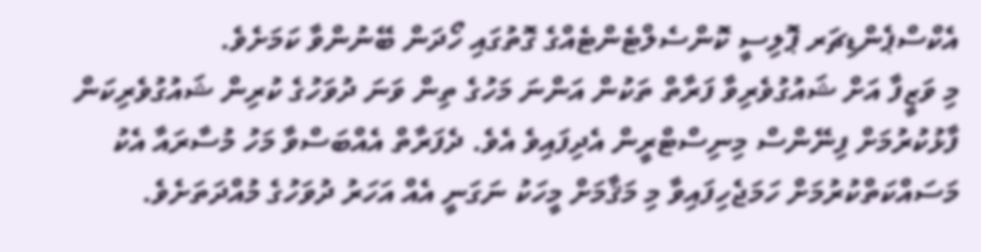އެކްސްޕެންޑިޗަރ ޕޮލިސީ ކޮންސެލްޓެންޓެއްގެ ގޮތުގައި ހޯދަން ބޭނުންވާ ކަމަށެވެ.
މި ވަޒީފާ އަށް ޝައުގުވެރިވާ ފަރާތް ތަކުން އަންނަ މަހުގެ ތިން ވަނަ ދުވަހުގެ ކުރިން ޝައުގުވެރިކަން ފާޅުކުރުމަށް ފިނޭންސް މިނިސްޓްރީން އެދިފައިވެ އެވެ. ދެފަރާތް އެއްބަސްވާ މަހު މުސާރައާ އެކު މަސައްކަތްކުރުމަށް ހަމަޖެހިފައިވާ މި މަޤާމަށް މީހަކު ނަގަނީ އެއް އަހަރު ދުވަހުގެ މުއްދަތަށެވެ.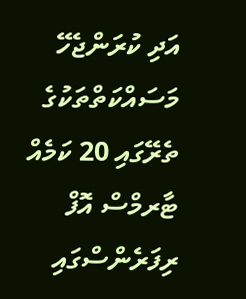އަދި ކުރަންޖެހޭ މަސައްކަތްތަކުގެ ތެރޭގައި 20 ކަމެއް ޓާރމްސް އޮފް ރިފަރެންސްގައި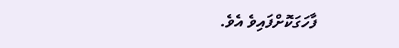ފާހަގަކޮށްފައިވެ އެވެ.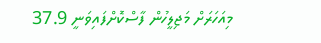މިއަހަރަށް މަޖިލީހުން ފާސްކޮށްފައިވަނީ 37.9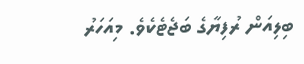ބިލިއަން ރުފިޔާގެ ބަޖެޓެކެވެ. މިއަހަރު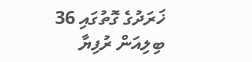ޚަރަދުގެ ގޮތުގައި 36 ބިލިއަން ރުފިޔާ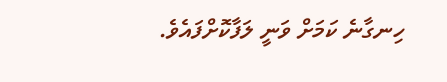ހިނގާނެ ކަމަށް ވަނީ ލަފާކޮށްފައެވެ.